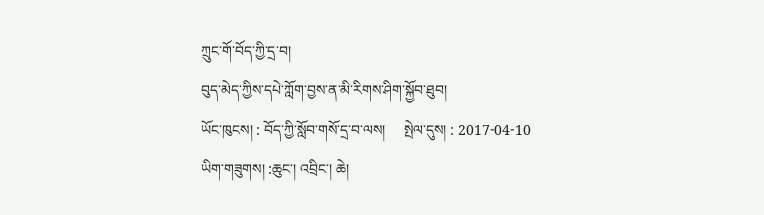ཀྲུང་གོ་བོད་ཀྱི་དྲ་བ།
བུད་མེད་ཀྱིས་དཔེ་ཀློག་བྱས་ན་མི་རིགས་ཤིག་སྐྱོབ་ཐུབ།
ཡོང་ཁུངས། : བོད་ཀྱི་སློབ་གསོ་དྲ་བ་ལས།     སྤེལ་དུས། : 2017-04-10
ཡིག་གཟུགས། :ཆུང་། འབྲིང་། ཆེ།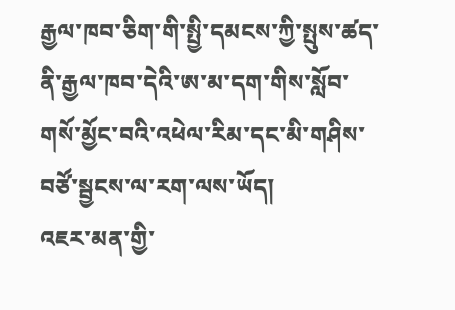རྒྱལ་ཁབ་ཅིག་གི་སྤྱི་དམངས་ཀྱི་སྤུས་ཚད་ནི་རྒྱལ་ཁབ་དེའི་ཨ་མ་དག་གིས་སློབ་གསོ་མྱོང་བའི་འཕེལ་རིམ་དང་མི་གཤིས་བཙོ་སྦྱངས་ལ་རག་ལས་ཡོད།
འཇར་མན་གྱི་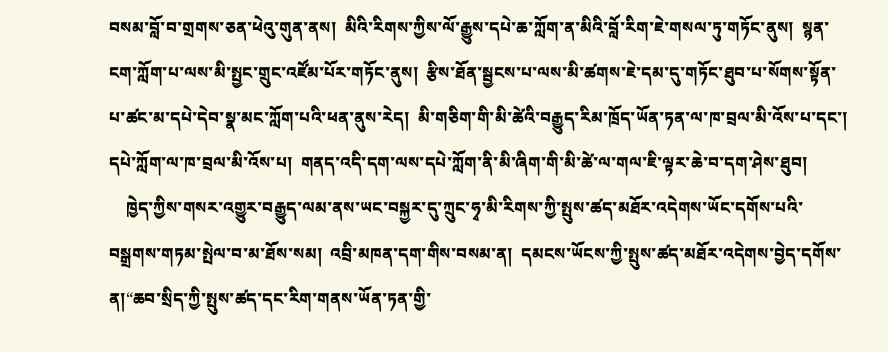བསམ་བློ་བ་གྲགས་ཅན་ཕེའུ་གུན་ནས།  མིའི་རིགས་ཀྱིས་ལོ་རྒྱུས་དཔེ་ཆ་ཀློག་ན་མིའི་བློ་རིག་ཇེ་གསལ་ཏུ་གཏོང་ནུས།  སྙན་ངག་ཀློག་པ་ལས་མི་སྤྱང་གྲུང་འཛོམ་པོར་གཏོང་ནུས།  རྩིས་ཐོན་སྦྱངས་པ་ལས་མི་ཚགས་ཇེ་དམ་དུ་གཏོང་ཐུབ་པ་སོགས་སྟོན་པ་ཚང་མ་དཔེ་དེབ་སྣ་མང་ཀློག་པའི་ཕན་ནུས་རེད།  མི་གཅིག་གི་མི་ཚེའི་བརྒྱུད་རིམ་ཁྲོད་ཡོན་ཏན་ལ་ཁ་བྲལ་མི་འོས་པ་དང་།  དཔེ་ཀློག་ལ་ཁ་བྲལ་མི་འོས་པ།  གནད་འདི་དག་ལས་དཔེ་ཀློག་ནི་མི་ཞིག་གི་མི་ཚེ་ལ་གལ་ཇི་ལྟར་ཆེ་བ་དག་ཤེས་ཐུབ།
    ཁྱེད་ཀྱིས་གསར་འགྱུར་བརྒྱུད་ལམ་ནས་ཡང་བསྐྱར་དུ་ཀྲུང་ཧྭ་མི་རིགས་ཀྱི་སྤུས་ཚད་མཐོར་འདེགས་ཡོང་དགོས་པའི་བསྒྲགས་གཏམ་སྤེལ་བ་མ་ཐོས་སམ།  འབྲི་མཁན་དག་གིས་བསམ་ན།  དམངས་ཡོངས་ཀྱི་སྤུས་ཚད་མཐོར་འདེགས་བྱེད་དགོས་ན།“ཆབ་སྲིད་ཀྱི་སྤུས་ཚད་དང་རིག་གནས་ཡོན་ཏན་གྱི་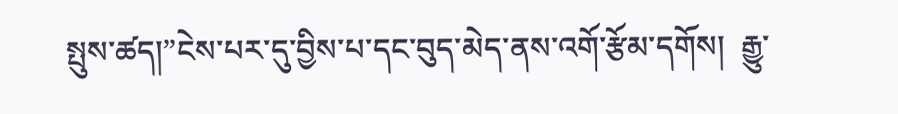སྤུས་ཚད།”ངེས་པར་དུ་བྱིས་པ་དང་བུད་མེད་ནས་འགོ་རྩོམ་དགོས།  རྒྱུ་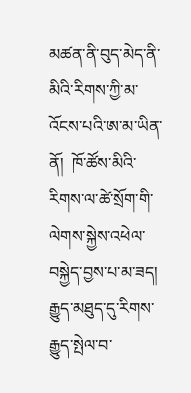མཚན་ནི་བུད་མེད་ནི་མིའི་རིགས་ཀྱི་མ་འོངས་པའི་ཨ་མ་ཡིན་ནོ།  ཁོ་ཚོས་མིའི་རིགས་ལ་ཚེ་སྲོག་གི་ལེགས་སྐྱེས་འཕེལ་བསྐྱེད་བྱས་པ་མ་ཟད།  རྒྱུད་མཐུད་དུ་རིགས་རྒྱུད་སྤེལ་བ་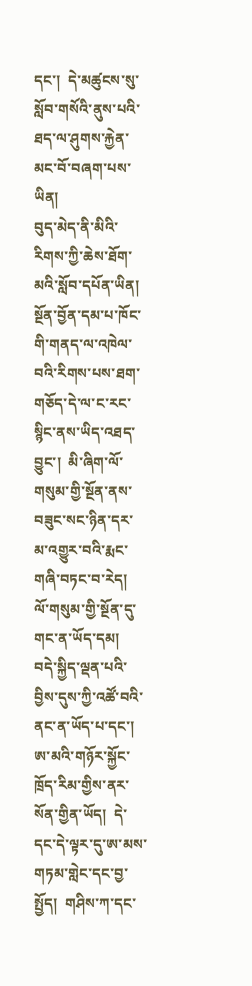དང་།  དེ་མཚུངས་སུ་སློབ་གསོའི་ནུས་པའི་ཐད་ལ་ཤུགས་རྐྱེན་མང་བོ་བཞག་པས་ཡིན།
བུད་མེད་ནི་མིའི་རིགས་ཀྱི་ཆེས་ཐོག་མའི་སློབ་དཔོན་ཡིན།  སྔོན་བྱོན་དམ་པ་ཁོང་གི་གནད་ལ་འཁེལ་བའི་རིགས་པས་ཐག་གཅོད་དེ་ལ་ང་རང་སྙིང་ནས་ཡིད་འཐད་བྱུང་།  མི་ཞིག་ལོ་གསུམ་གྱི་སྔོན་ནས་བཟུང་སང་ཉིན་དར་མ་འགྱུར་བའི་རྨང་གཞི་བཏང་བ་རེད།  ལོ་གསུམ་གྱི་སྔོན་དུ་གང་ན་ཡོད་དམ།  བདེ་སྐྱིད་ལྡན་པའི་བྱིས་དུས་ཀྱི་འཚོ་བའི་ནང་ན་ཡོད་པ་དང་། ཨ་མའི་གཉོར་སྐྱོང་ཁྲོད་རིམ་གྱིས་ནར་སོན་གྱིན་ཡོད།  དེ་དང་དེ་ལྟར་དུ་ཨ་མས་གཏམ་གླེང་དང་བྱ་སྤྱོད།  གཤིས་ཀ་དང་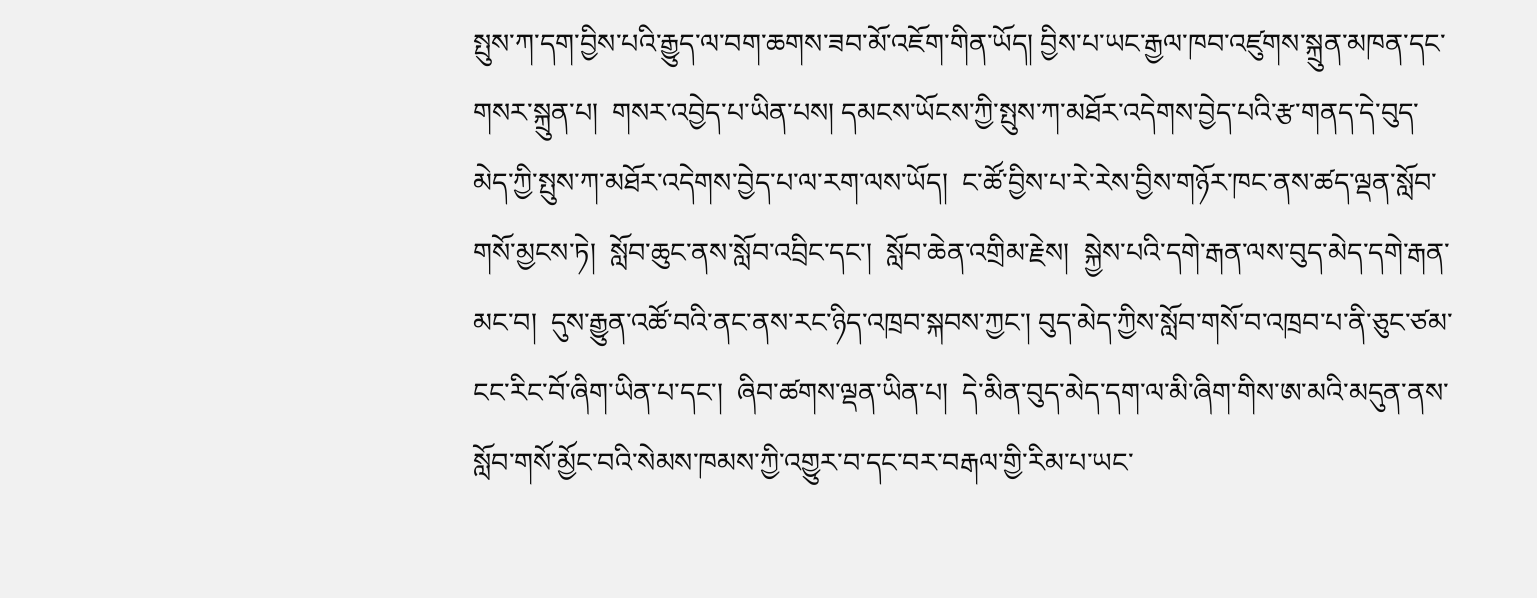སྤུས་ཀ་དག་བྱིས་པའི་རྒྱུད་ལ་བག་ཆགས་ཟབ་མོ་འཇོག་གིན་ཡོད། བྱིས་པ་ཡང་རྒྱལ་ཁབ་འཛུགས་སྐྲུན་མཁན་དང་གསར་སྐྲུན་པ།  གསར་འབྱེད་པ་ཡིན་པས། དམངས་ཡོངས་ཀྱི་སྤུས་ཀ་མཐོར་འདེགས་བྱེད་པའི་རྩ་གནད་དེ་བུད་མེད་ཀྱི་སྤུས་ཀ་མཐོར་འདེགས་བྱེད་པ་ལ་རག་ལས་ཡོད།  ང་ཚོ་བྱིས་པ་རེ་རེས་བྱིས་གཉོར་ཁང་ནས་ཚད་ལྡན་སློབ་གསོ་མྱངས་ཏེ།  སློབ་ཆུང་ནས་སློབ་འབྲིང་དང་།  སློབ་ཆེན་འགྲིམ་རྗེས།  སྐྱེས་པའི་དགེ་རྒན་ལས་བུད་མེད་དགེ་རྒན་མང་བ།  དུས་རྒྱུན་འཚོ་བའི་ནང་ནས་རང་ཉིད་འཁྲབ་སྐབས་ཀྱང་། བུད་མེད་ཀྱིས་སློབ་གསོ་བ་འཁྲབ་པ་ནི་ཅུང་ཙམ་ངང་རིང་བོ་ཞིག་ཡིན་པ་དང་།  ཞིབ་ཚགས་ལྡན་ཡིན་པ།  དེ་མིན་བུད་མེད་དག་ལ་མི་ཞིག་གིས་ཨ་མའི་མདུན་ནས་སློབ་གསོ་མྱོང་བའི་སེམས་ཁམས་ཀྱི་འགྱུར་བ་དང་བར་བརྒལ་གྱི་རིམ་པ་ཡང་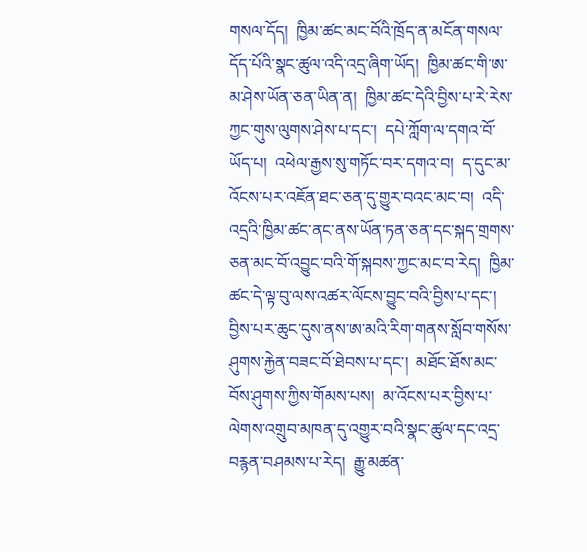གསལ་དོད།  ཁྱིམ་ཚང་མང་བོའི་ཁྲོད་ན་མངོན་གསལ་དོད་པོའི་སྣང་ཚུལ་འདི་འདྲ་ཞིག་ཡོད།  ཁྱིམ་ཚང་གི་ཨ་མ་ཤེས་ཡོན་ཅན་ཡིན་ན།  ཁྱིམ་ཚང་དེའི་བྱིས་པ་རེ་རེས་ཀྱང་གུས་ལུགས་ཤེས་པ་དང་།  དཔེ་ཀློག་ལ་དགའ་བོ་ཡོད་པ།  འཕེལ་རྒྱས་སུ་གཏོང་བར་དགའ་བ།  ད་དུང་མ་འོངས་པར་འཇོན་ཐང་ཅན་དུ་གྱུར་བའང་མང་བ།  འདི་འདྲའི་ཁྱིམ་ཚང་ནང་ནས་ཡོན་ཏན་ཅན་དང་སྐད་གྲགས་ཅན་མང་བོ་འབྱུང་བའི་གོ་སྐབས་ཀྱང་མང་བ་རེད།  ཁྱིམ་ཚང་དེ་ལྟ་བུ་ལས་འཚར་ལོངས་བྱུང་བའི་བྱིས་པ་དང་།  བྱིས་པར་ཆུང་དུས་ནས་ཨ་མའི་རིག་གནས་སློབ་གསོས་ཤུགས་རྐྱེན་བཟང་བོ་ཐེབས་པ་དང་།  མཐོང་ཐོས་མང་བོས་ཤུགས་ཀྱིས་གོམས་པས།  མ་འོངས་པར་བྱིས་པ་ལེགས་འགྲུབ་མཁན་དུ་འགྱུར་བའི་སྣང་ཚུལ་དང་འདྲ་བརྙན་བཤམས་པ་རེད།  རྒྱུ་མཚན་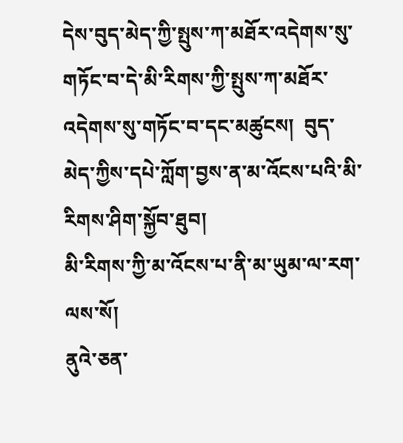དེས་བུད་མེད་ཀྱི་སྤུས་ཀ་མཐོར་འདེགས་སུ་གཏོང་བ་དེ་མི་རིགས་ཀྱི་སྤུས་ཀ་མཐོར་འདེགས་སུ་གཏོང་བ་དང་མཚུངས།  བུད་མེད་ཀྱིས་དཔེ་ཀློག་བྱས་ན་མ་འོངས་པའི་མི་རིགས་ཤིག་སྐྱོབ་ཐུབ།
མི་རིགས་ཀྱི་མ་འོངས་པ་ནི་མ་ཡུམ་ལ་རག་ལས་སོ།
ནུའེ་ཅན་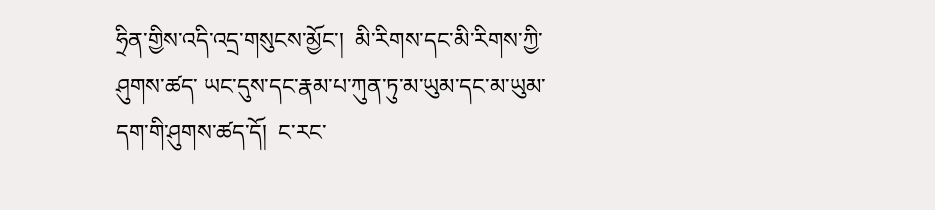ཧྲིན་གྱིས་འདི་འདྲ་གསུངས་མྱོང་།  མི་རིགས་དང་མི་རིགས་ཀྱི་ཤུགས་ཚད་ ཡང་དུས་དང་རྣམ་པ་ཀུན་ཏུ་མ་ཡུམ་དང་མ་ཡུམ་དག་གི་ཤུགས་ཚད་དོ།  ང་རང་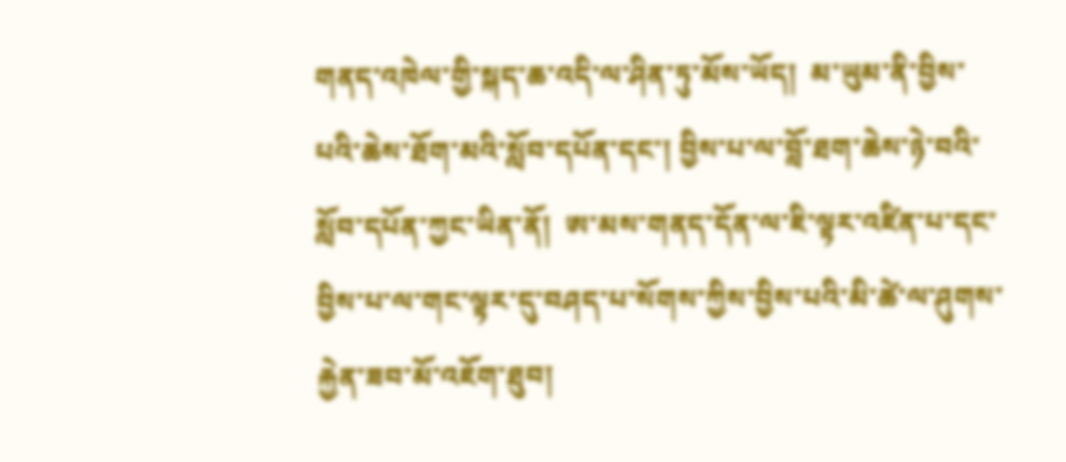གནད་འཁེལ་གྱི་སྐད་ཆ་འདི་ལ་ཤིན་ཏུ་མོས་ཡོད།  མ་ཡུམ་ནི་བྱིས་པའི་ཆེས་ཐོག་མའི་སློབ་དཔོན་དང་། བྱིས་པ་ལ་བློ་ཐག་ཆེས་ཉེ་བའི་སློབ་དཔོན་ཀྱང་ཡིན་ནོ།  ཨ་མས་གནད་དོན་ལ་ཇི་ལྟར་འཛིན་པ་དང་བྱིས་པ་ལ་གང་ལྟར་དུ་བཤད་པ་སོགས་ཀྱིས་བྱིས་པའི་མི་ཚེ་ལ་ཤུགས་རྐྱེན་ཟབ་མོ་འཇོག་ཐུབ།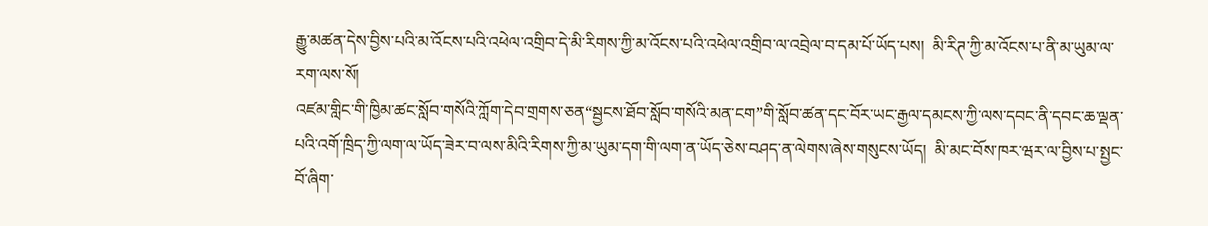རྒྱུ་མཚན་དེས་བྱིས་པའི་མ་འོངས་པའི་འཕེལ་འགྲིབ་དེ་མི་རིགས་ཀྱི་མ་འོངས་པའི་འཕེལ་འགྲིབ་ལ་འབྲེལ་བ་དམ་པོ་ཡོད་པས།  མི་རིཊ་ཀྱི་མ་འོངས་པ་ནི་མ་ཡུམ་ལ་རག་ལས་སོ།
འཛམ་གླིང་གི་ཁྱིམ་ཚང་སློབ་གསོའི་ཀློག་དེབ་གྲགས་ཅན“སྦྱངས་ཐོབ་སློབ་གསོའི་མན་ངག”གི་སློབ་ཚན་དང་བོར་ཡང་རྒྱལ་དམངས་ཀྱི་ལས་དབང་ནི་དབང་ཆ་ལྡན་པའི་འགོ་ཁྲིད་ཀྱི་ལག་ལ་ཡོད་ཟེར་བ་ལས་མིའི་རིགས་ཀྱི་མ་ཡུམ་དག་གི་ལག་ན་ཡོད་ཅེས་བཤད་ན་ལེགས་ཞེས་གསུངས་ཡོད།  མི་མང་བོས་ཁར་ཝར་ལ་བྱིས་པ་སྤྱང་བོ་ཞིག་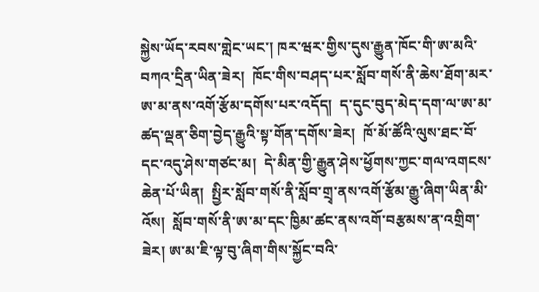སྐྱེས་ཡོད་རབས་གླེང་ཡང་། ཁར་ཝར་གྱིས་དུས་རྒྱུན་ཁོང་གི་ཨ་མའི་བཀའ་དྲིན་ཡིན་ཟེར།  ཁོང་གིས་བཤད་པར་སློབ་གསོ་ནི་ཆེས་ཐོག་མར་ཨ་མ་ནས་འགོ་རྩོམ་དགོས་པར་འདོད།  ད་དུང་བུད་མེད་དག་ལ་ཨ་མ་ཚད་ལྡན་ཅིག་བྱེད་རྒྱུའི་སྟ་གོན་དགོས་ཟེར།  ཁོ་མོ་ཚོའི་ལུས་ཐང་བོ་དང་འདུ་ཤེས་གཙང་མ།  དེ་མིན་གྱི་རྒྱུན་ཤེས་ཕྱོགས་ཀྱང་གལ་འགངས་ཆེན་པོ་ཡིན།  སྤྱིར་སློབ་གསོ་ནི་སློབ་གྲྭ་ནས་འགོ་རྩོམ་རྒྱུ་ཞིག་ཡིན་མི་འོས།  སློབ་གསོ་ནི་ཨ་མ་དང་ཁྱིམ་ཚང་ནས་འགོ་བརྩམས་ན་འགྲིག་ཟེར། ཨ་མ་ཇི་ལྟ་བུ་ཞིག་གིས་སྐྱོང་བའི་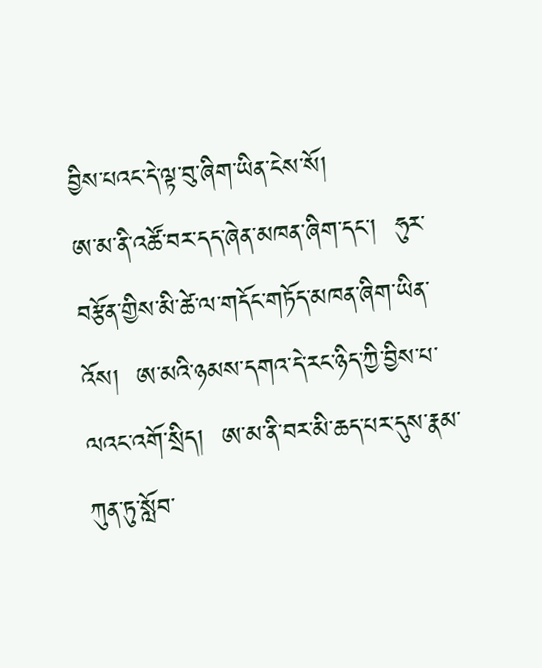བྱིས་པའང་དེ་ལྟ་བུ་ཞིག་ཡིན་ངེས་སོ།
ཨ་མ་ནི་འཚོ་བར་དད་ཞེན་མཁན་ཞིག་དང་།  ཧུར་བརྩོན་གྱིས་མི་ཚེ་ལ་གདོང་གཏོད་མཁན་ཞིག་ཡིན་འོས།  ཨ་མའི་ཉམས་དགའ་དེ་རང་ཉིད་ཀྱི་བྱིས་པ་ལའང་འགོ་སྲིད།  ཨ་མ་ནི་བར་མི་ཆད་པར་དུས་རྣམ་ཀུན་ཏུ་སློབ་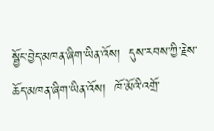སྦྱོང་བྱེད་མཁན་ཞིག་ཡིན་འོས།  དུས་རབས་ཀྱི་རྗེས་ཆོད་མཁན་ཞིག་ཡིན་འོས།  ཁོ་མོའི་འགྲོ་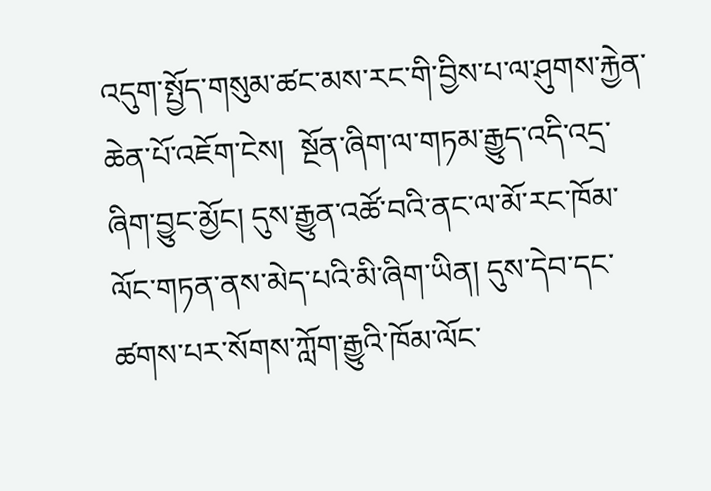འདུག་སྤྱོད་གསུམ་ཚང་མས་རང་གི་བྱིས་པ་ལ་ཤུགས་རྐྱེན་ཆེན་པོ་འཇོག་ངེས།  སྔོན་ཞིག་ལ་གཏམ་རྒྱུད་འདི་འདྲ་ཞིག་བྱུང་མྱོང། དུས་རྒྱུན་འཚོ་བའི་ནང་ལ་མོ་རང་ཁོམ་ལོང་གཏན་ནས་མེད་པའི་མི་ཞིག་ཡིན། དུས་དེབ་དང་ཚགས་པར་སོགས་ཀློག་རྒྱུའི་ཁོམ་ལོང་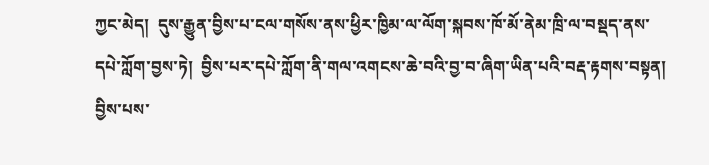ཀྱང་མེད།  དུས་རྒྱུན་བྱིས་པ་ངལ་གསོས་ནས་ཕྱིར་ཁྱིམ་ལ་ལོག་སྐབས་ཁོ་མོ་ནེམ་ཁྲི་ལ་བསྡད་ནས་དཔེ་ཀློག་བྱས་ཏེ།  བྱིས་པར་དཔེ་ཀློག་ནི་གལ་འགངས་ཆེ་བའི་བྱ་བ་ཞིག་ཡིན་པའི་བརྡ་རྟགས་བསྟན།  བྱིས་པས་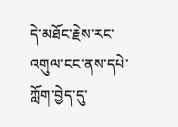དེ་མཐོང་རྗེས་རང་འགུལ་ངང་ནས་དཔེ་ཀློག་བྱེད་དུ་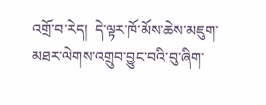འགྲོ་བ་རེད།  དེ་ལྟར་ཁོ་མོས་ཆེས་མཇུག་མཐར་ལེགས་འགྲུབ་བྱུང་བའི་བུ་ཞིག་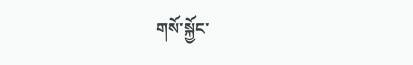གསོ་སྐྱོང་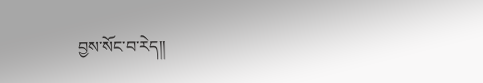བྱས་སོང་བ་རེད།།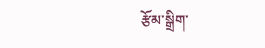རྩོམ་སྒྲིག་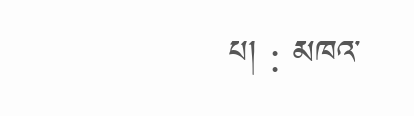པ། : མཁའ་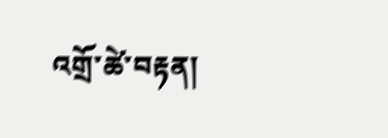འགྲོ་ཚེ་བརྟན།